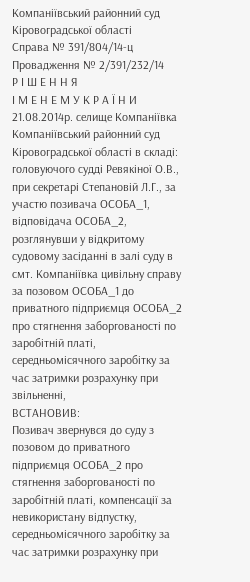Компаніївський районний суд Кіровоградської області
Справа № 391/804/14-ц
Провадження № 2/391/232/14
Р І Ш Е Н Н Я
І М Е Н Е М У К Р А Ї Н И
21.08.2014р. селище Компаніївка
Компаніївський районний суд Кіровоградської області в складі: головуючого судді Ревякіної О.В., при секретарі Степановій Л.Г., за участю позивача ОСОБА_1, відповідача ОСОБА_2, розглянувши у відкритому судовому засіданні в залі суду в смт. Компаніївка цивільну справу за позовом ОСОБА_1 до приватного підприємця ОСОБА_2 про стягнення заборгованості по заробітній платі, середньомісячного заробітку за час затримки розрахунку при звільненні,
ВСТАНОВИВ:
Позивач звернувся до суду з позовом до приватного підприємця ОСОБА_2 про стягнення заборгованості по заробітній платі, компенсації за невикористану відпустку, середньомісячного заробітку за час затримки розрахунку при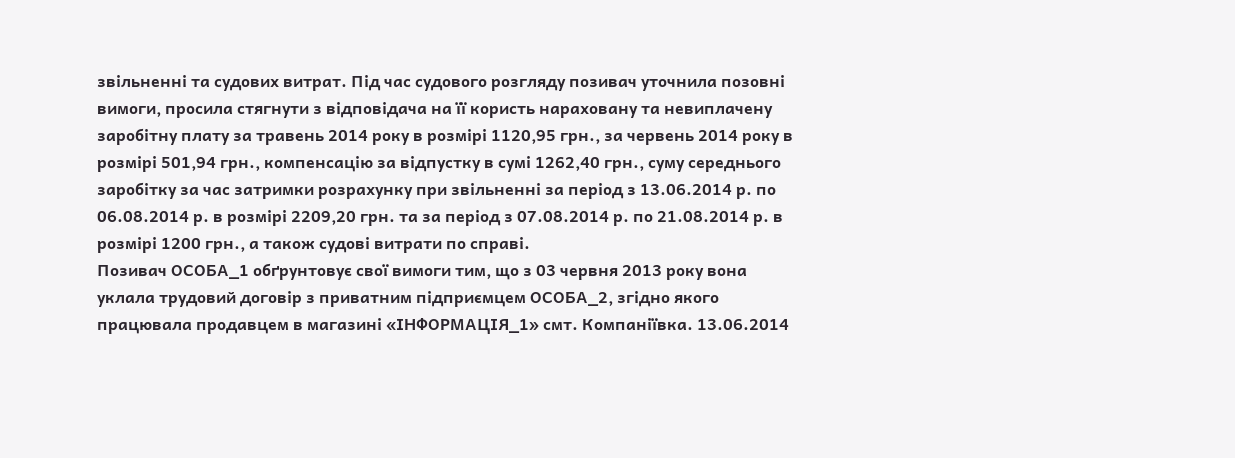звільненні та судових витрат. Під час судового розгляду позивач уточнила позовні вимоги, просила стягнути з відповідача на її користь нараховану та невиплачену заробітну плату за травень 2014 року в розмірі 1120,95 грн., за червень 2014 року в розмірі 501,94 грн., компенсацію за відпустку в сумі 1262,40 грн., суму середнього заробітку за час затримки розрахунку при звільненні за період з 13.06.2014 р. по 06.08.2014 р. в розмірі 2209,20 грн. та за період з 07.08.2014 р. по 21.08.2014 р. в розмірі 1200 грн., а також судові витрати по справі.
Позивач ОСОБА_1 обґрунтовує свої вимоги тим, що з 03 червня 2013 року вона уклала трудовий договір з приватним підприємцем ОСОБА_2, згідно якого працювала продавцем в магазині «ІНФОРМАЦІЯ_1» смт. Компаніївка. 13.06.2014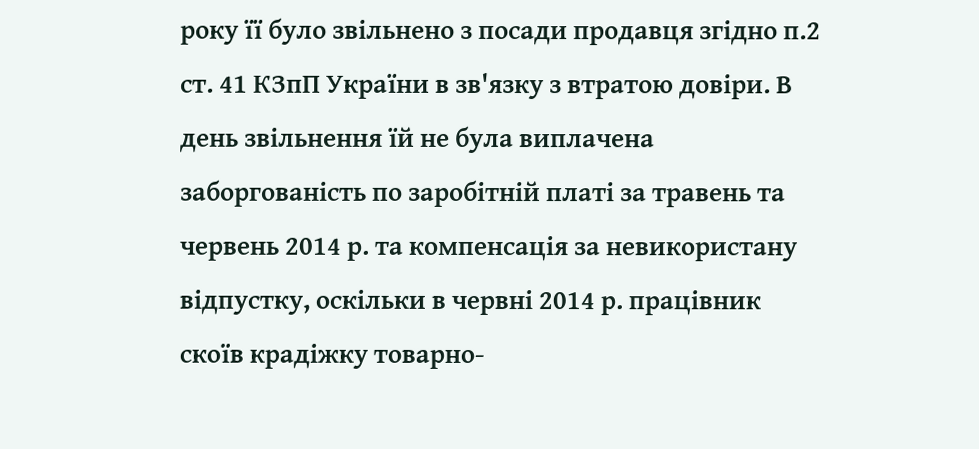року її було звільнено з посади продавця згідно п.2 ст. 41 КЗпП України в зв'язку з втратою довіри. В день звільнення їй не була виплачена заборгованість по заробітній платі за травень та червень 2014 р. та компенсація за невикористану відпустку, оскільки в червні 2014 р. працівник скоїв крадіжку товарно-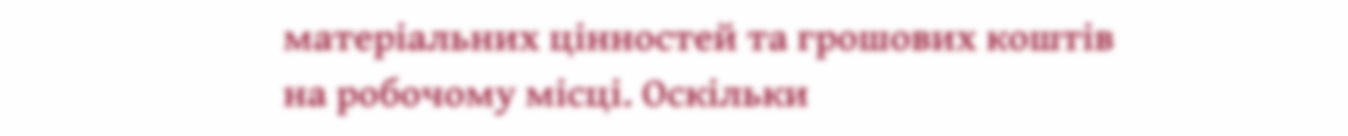матеріальних цінностей та грошових коштів на робочому місці. Оскільки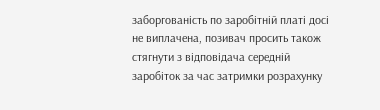заборгованість по заробітній платі досі не виплачена, позивач просить також стягнути з відповідача середній заробіток за час затримки розрахунку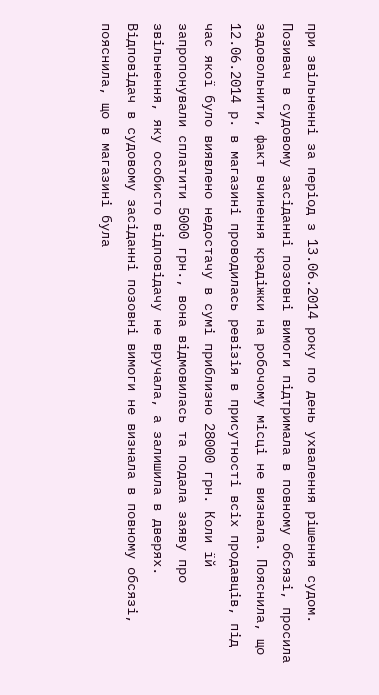при звільненні за період з 13.06.2014 року по день ухвалення рішення судом.
Позивач в судовому засіданні позовні вимоги підтримала в повному обсязі, просила задовольнити, факт вчинення крадіжки на робочому місці не визнала. Пояснила, що 12.06.2014 р. в магазині проводилась ревізія в присутності всіх продавців, під час якої було виявлено недостачу в сумі приблизно 28000 грн. Коли їй запропонували сплатити 5000 грн., вона відмовилась та подала заяву про звільнення, яку особисто відповідачу не вручала, а залишила в дверях.
Відповідач в судовому засіданні позовні вимоги не визнала в повному обсязі, пояснила, що в магазині була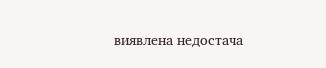виявлена недостача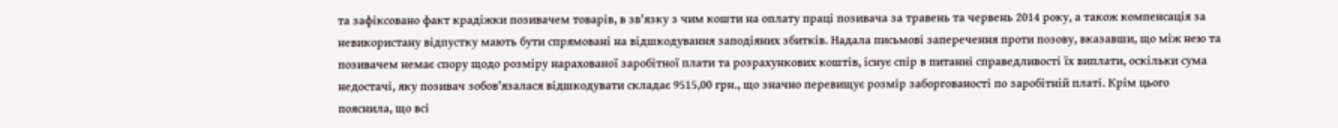та зафіксовано факт крадіжки позивачем товарів, в зв'язку з чим кошти на оплату праці позивача за травень та червень 2014 року, а також компенсація за невикористану відпустку мають бути спрямовані на відшкодування заподіяних збитків. Надала письмові заперечення проти позову, вказавши, що між нею та позивачем немає спору щодо розміру нарахованої заробітної плати та розрахункових коштів, існує спір в питанні справедливості їх виплати, оскільки сума недостачі, яку позивач зобов'язалася відшкодувати складає 9515,00 грн., що значно перевищує розмір заборгованості по заробітній платі. Крім цього пояснила, що всі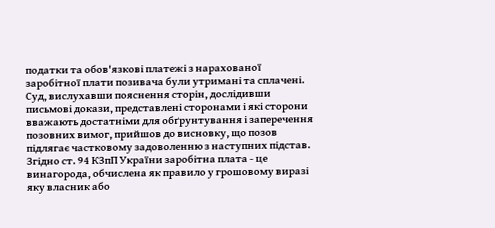податки та обов'язкові платежі з нарахованої заробітної плати позивача були утримані та сплачені.
Суд, вислухавши пояснення сторін, дослідивши письмові докази, представлені сторонами і які сторони вважають достатніми для обґрунтування і заперечення позовних вимог, прийшов до висновку, що позов підлягає частковому задоволенню з наступних підстав.
Згідно ст. 94 КЗпП України заробітна плата - це винагорода, обчислена як правило у грошовому виразі яку власник або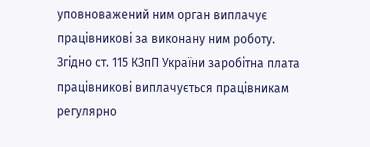уповноважений ним орган виплачує працівникові за виконану ним роботу.
Згідно ст. 115 КЗпП України заробітна плата працівникові виплачується працівникам регулярно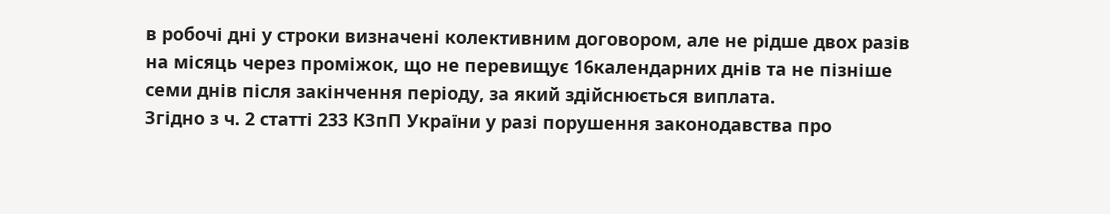в робочі дні у строки визначені колективним договором, але не рідше двох разів на місяць через проміжок, що не перевищує 16календарних днів та не пізніше семи днів після закінчення періоду, за який здійснюється виплата.
Згідно з ч. 2 статті 233 КЗпП України у разі порушення законодавства про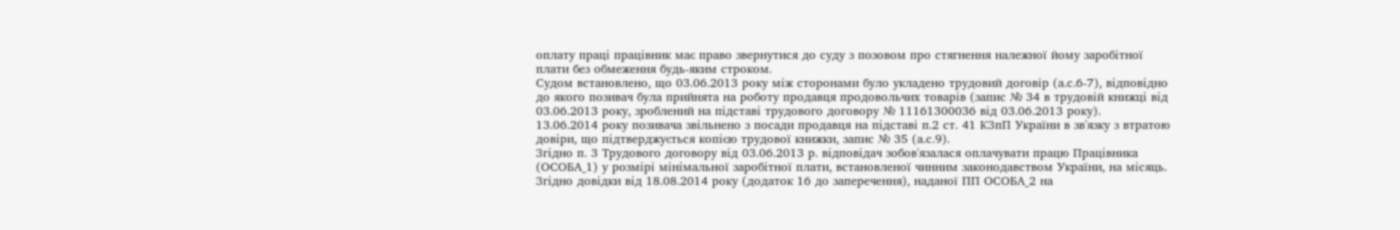оплату праці працівник має право звернутися до суду з позовом про стягнення належної йому заробітної плати без обмеження будь-яким строком.
Судом встановлено, що 03.06.2013 року між сторонами було укладено трудовий договір (а.с.6-7), відповідно до якого позивач була прийнята на роботу продавця продовольчих товарів (запис № 34 в трудовій книжці від 03.06.2013 року, зроблений на підставі трудового договору № 11161300036 від 03.06.2013 року).
13.06.2014 року позивача звільнено з посади продавця на підставі п.2 ст. 41 КЗпП України в зв'язку з втратою довіри, що підтверджується копією трудової книжки, запис № 35 (а.с.9).
Згідно п. 3 Трудового договору від 03.06.2013 р. відповідач зобов'язалася оплачувати працю Працівника (ОСОБА_1) у розмірі мінімальної заробітної плати, встановленої чинним законодавством України, на місяць.
Згідно довідки від 18.08.2014 року (додаток 16 до заперечення), наданої ПП ОСОБА_2 на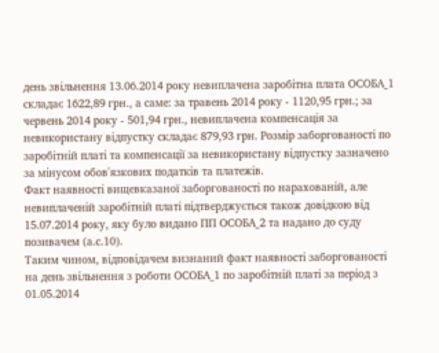день звільнення 13.06.2014 року невиплачена заробітна плата ОСОБА_1 складає 1622,89 грн., а саме: за травень 2014 року - 1120,95 грн.; за червень 2014 року - 501,94 грн., невиплачена компенсація за невикористану відпустку складає 879,93 грн. Розмір заборгованості по заробітній платі та компенсації за невикористану відпустку зазначено за мінусом обов'язкових податків та платежів.
Факт наявності вищевказаної заборгованості по нарахованій, але невиплаченій заробітній платі підтверджується також довідкою від 15.07.2014 року, яку було видано ПП ОСОБА_2 та надано до суду позивачем (а.с.10).
Таким чином, відповідачем визнаний факт наявності заборгованості на день звільнення з роботи ОСОБА_1 по заробітній платі за період з 01.05.2014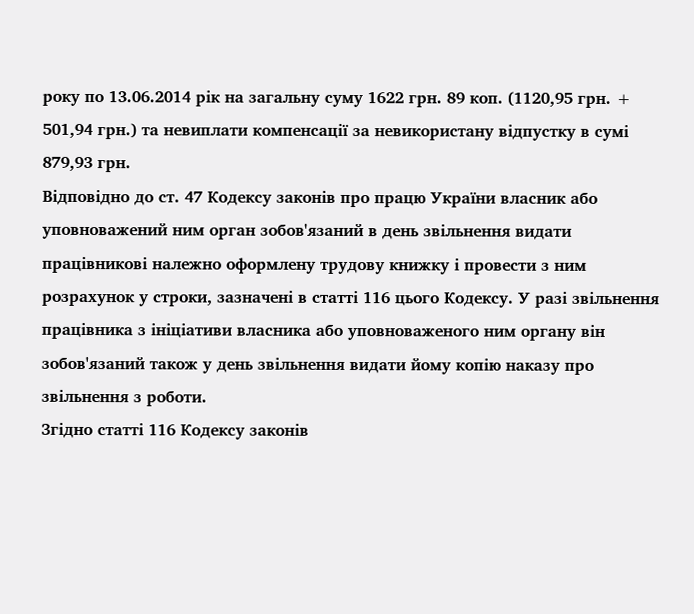року по 13.06.2014 рік на загальну суму 1622 грн. 89 коп. (1120,95 грн. + 501,94 грн.) та невиплати компенсації за невикористану відпустку в сумі 879,93 грн.
Відповідно до ст. 47 Кодексу законів про працю України власник або уповноважений ним орган зобов'язаний в день звільнення видати працівникові належно оформлену трудову книжку і провести з ним розрахунок у строки, зазначені в статті 116 цього Кодексу. У разі звільнення працівника з ініціативи власника або уповноваженого ним органу він зобов'язаний також у день звільнення видати йому копію наказу про звільнення з роботи.
Згідно статті 116 Кодексу законів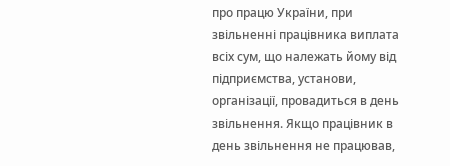про працю України, при звільненні працівника виплата всіх сум, що належать йому від підприємства, установи, організації, провадиться в день звільнення. Якщо працівник в день звільнення не працював,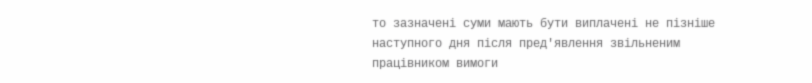то зазначені суми мають бути виплачені не пізніше наступного дня після пред'явлення звільненим працівником вимоги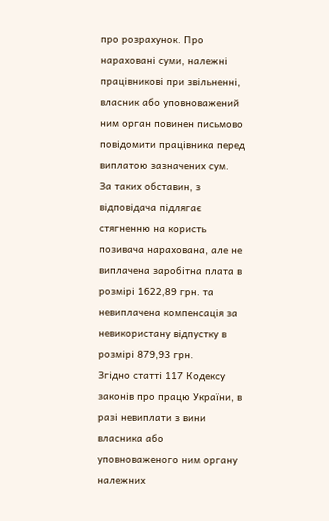про розрахунок. Про нараховані суми, належні працівникові при звільненні, власник або уповноважений ним орган повинен письмово повідомити працівника перед виплатою зазначених сум.
За таких обставин, з відповідача підлягає стягненню на користь позивача нарахована, але не виплачена заробітна плата в розмірі 1622,89 грн. та невиплачена компенсація за невикористану відпустку в розмірі 879,93 грн.
Згідно статті 117 Кодексу законів про працю України, в разі невиплати з вини власника або уповноваженого ним органу належних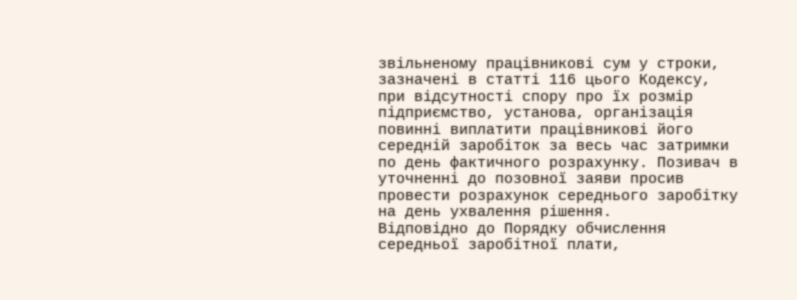звільненому працівникові сум у строки, зазначені в статті 116 цього Кодексу, при відсутності спору про їх розмір підприємство, установа, організація повинні виплатити працівникові його середній заробіток за весь час затримки по день фактичного розрахунку. Позивач в уточненні до позовної заяви просив провести розрахунок середнього заробітку на день ухвалення рішення.
Відповідно до Порядку обчислення середньої заробітної плати,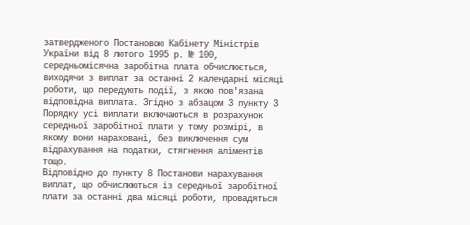затвердженого Постановою Кабінету Міністрів України від 8 лютого 1995 р. № 100, середньомісячна заробітна плата обчислюється, виходячи з виплат за останні 2 календарні місяці роботи, що передують події, з якою пов'язана відповідна виплата. Згідно з абзацом 3 пункту 3 Порядку усі виплати включаються в розрахунок середньої заробітної плати у тому розмірі, в якому вони нараховані, без виключення сум відрахування на податки, стягнення аліментів тощо.
Відповідно до пункту 8 Постанови нарахування виплат, що обчислюються із середньої заробітної плати за останні два місяці роботи, провадяться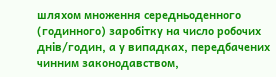шляхом множення середньоденного (годинного) заробітку на число робочих днів/годин, а у випадках, передбачених чинним законодавством,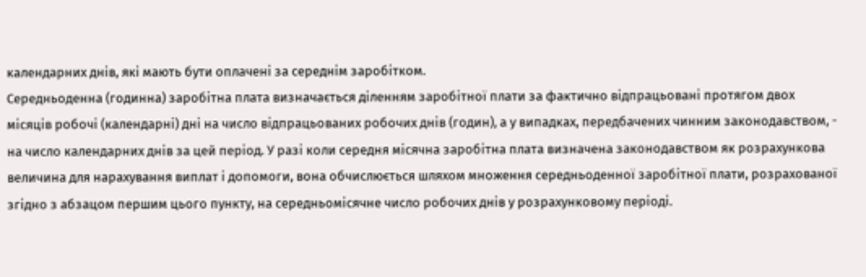календарних днів, які мають бути оплачені за середнім заробітком.
Середньоденна (годинна) заробітна плата визначається діленням заробітної плати за фактично відпрацьовані протягом двох місяців робочі (календарні) дні на число відпрацьованих робочих днів (годин), а у випадках, передбачених чинним законодавством, - на число календарних днів за цей період. У разі коли середня місячна заробітна плата визначена законодавством як розрахункова величина для нарахування виплат і допомоги, вона обчислюється шляхом множення середньоденної заробітної плати, розрахованої згідно з абзацом першим цього пункту, на середньомісячне число робочих днів у розрахунковому періоді.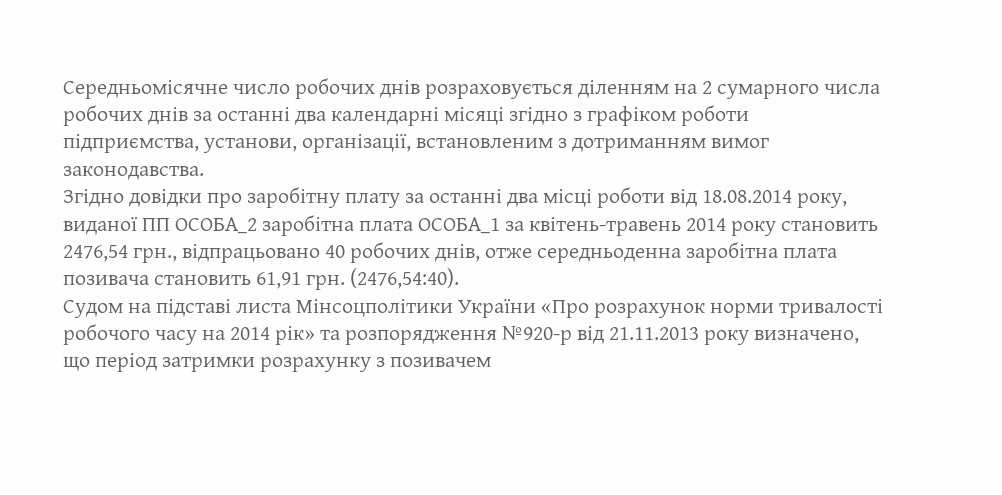Середньомісячне число робочих днів розраховується діленням на 2 сумарного числа робочих днів за останні два календарні місяці згідно з графіком роботи підприємства, установи, організації, встановленим з дотриманням вимог законодавства.
Згідно довідки про заробітну плату за останні два місці роботи від 18.08.2014 року, виданої ПП ОСОБА_2 заробітна плата ОСОБА_1 за квітень-травень 2014 року становить 2476,54 грн., відпрацьовано 40 робочих днів, отже середньоденна заробітна плата позивача становить 61,91 грн. (2476,54:40).
Судом на підставі листа Мінсоцполітики України «Про розрахунок норми тривалості робочого часу на 2014 рік» та розпорядження №920-р від 21.11.2013 року визначено, що період затримки розрахунку з позивачем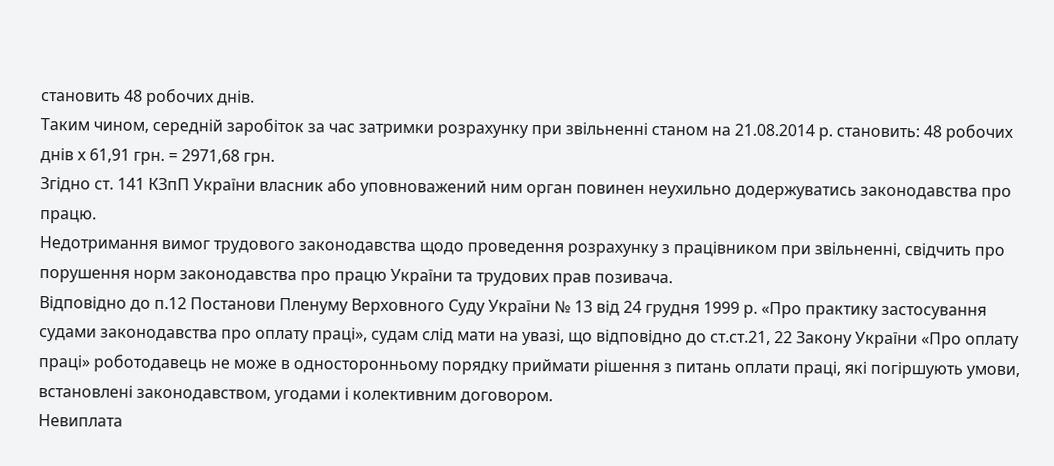становить 48 робочих днів.
Таким чином, середній заробіток за час затримки розрахунку при звільненні станом на 21.08.2014 р. становить: 48 робочих днів х 61,91 грн. = 2971,68 грн.
Згідно ст. 141 КЗпП України власник або уповноважений ним орган повинен неухильно додержуватись законодавства про працю.
Недотримання вимог трудового законодавства щодо проведення розрахунку з працівником при звільненні, свідчить про порушення норм законодавства про працю України та трудових прав позивача.
Відповідно до п.12 Постанови Пленуму Верховного Суду України № 13 від 24 грудня 1999 р. «Про практику застосування судами законодавства про оплату праці», судам слід мати на увазі, що відповідно до ст.ст.21, 22 Закону України «Про оплату праці» роботодавець не може в односторонньому порядку приймати рішення з питань оплати праці, які погіршують умови, встановлені законодавством, угодами і колективним договором.
Невиплата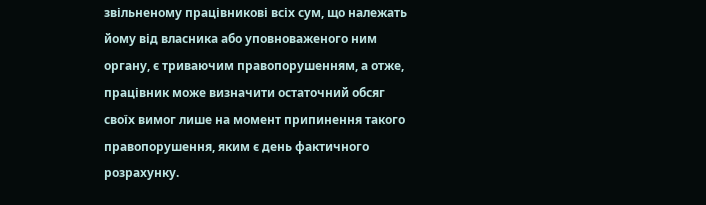звільненому працівникові всіх сум, що належать йому від власника або уповноваженого ним органу, є триваючим правопорушенням, а отже, працівник може визначити остаточний обсяг своїх вимог лише на момент припинення такого правопорушення, яким є день фактичного розрахунку.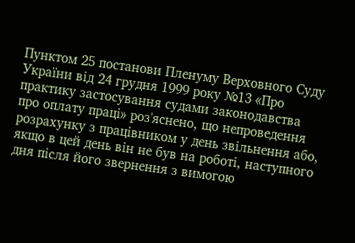Пунктом 25 постанови Пленуму Верховного Суду України від 24 грудня 1999 року №13 «Про практику застосування судами законодавства про оплату праці» роз'яснено, що непроведення розрахунку з працівником у день звільнення або, якщо в цей день він не був на роботі, наступного дня після його звернення з вимогою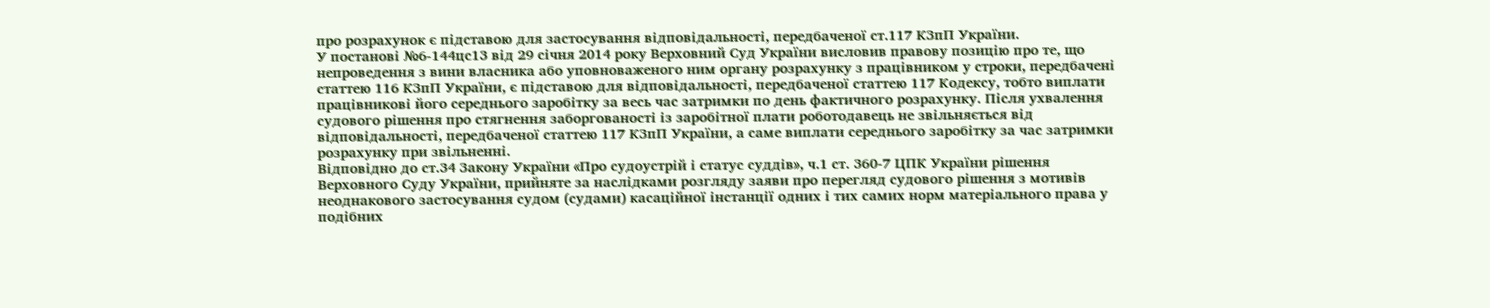про розрахунок є підставою для застосування відповідальності, передбаченої ст.117 КЗпП України.
У постанові №6-144цс13 від 29 січня 2014 року Верховний Суд України висловив правову позицію про те, що непроведення з вини власника або уповноваженого ним органу розрахунку з працівником у строки, передбачені статтею 116 КЗпП України, є підставою для відповідальності, передбаченої статтею 117 Кодексу, тобто виплати працівникові його середнього заробітку за весь час затримки по день фактичного розрахунку. Після ухвалення судового рішення про стягнення заборгованості із заробітної плати роботодавець не звільняється від відповідальності, передбаченої статтею 117 КЗпП України, а саме виплати середнього заробітку за час затримки розрахунку при звільненні.
Відповідно до ст.34 Закону України «Про судоустрій і статус суддів», ч.1 ст. 360-7 ЦПК України рішення Верховного Суду України, прийняте за наслідками розгляду заяви про перегляд судового рішення з мотивів неоднакового застосування судом (судами) касаційної інстанції одних і тих самих норм матеріального права у подібних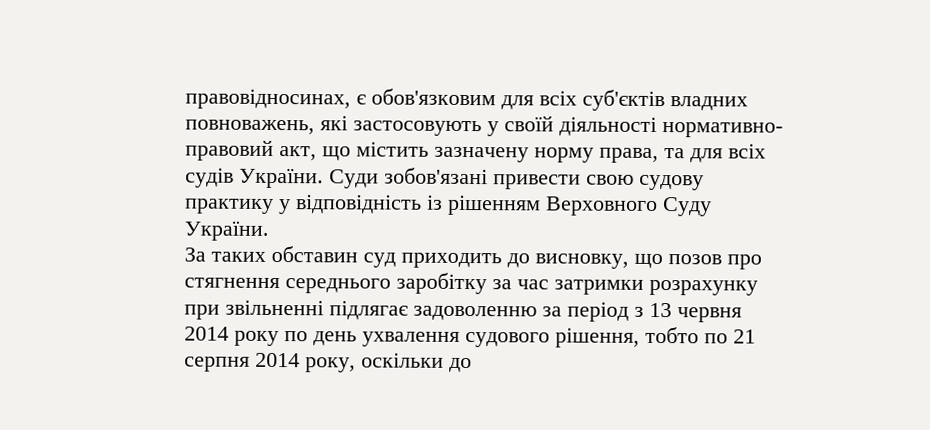правовідносинах, є обов'язковим для всіх суб'єктів владних повноважень, які застосовують у своїй діяльності нормативно-правовий акт, що містить зазначену норму права, та для всіх судів України. Суди зобов'язані привести свою судову практику у відповідність із рішенням Верховного Суду України.
За таких обставин суд приходить до висновку, що позов про стягнення середнього заробітку за час затримки розрахунку при звільненні підлягає задоволенню за період з 13 червня 2014 року по день ухвалення судового рішення, тобто по 21 серпня 2014 року, оскільки до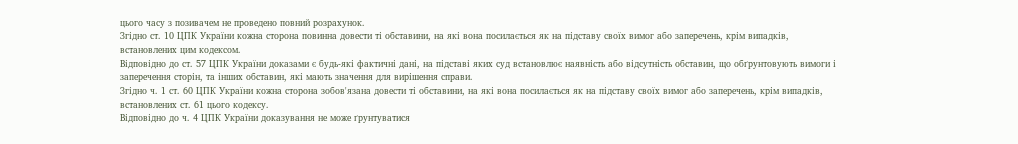цього часу з позивачем не проведено повний розрахунок.
Згідно ст. 10 ЦПК України кожна сторона повинна довести ті обставини, на які вона посилається як на підставу своїх вимог або заперечень, крім випадків, встановлених цим кодексом.
Відповідно до ст. 57 ЦПК України доказами є будь-які фактичні дані, на підставі яких суд встановлює наявність або відсутність обставин, що обґрунтовують вимоги і заперечення сторін, та інших обставин, які мають значення для вирішення справи.
Згідно ч. 1 ст. 60 ЦПК України кожна сторона зобов'язана довести ті обставини, на які вона посилається як на підставу своїх вимог або заперечень, крім випадків, встановлених ст. 61 цього кодексу.
Відповідно до ч. 4 ЦПК України доказування не може ґрунтуватися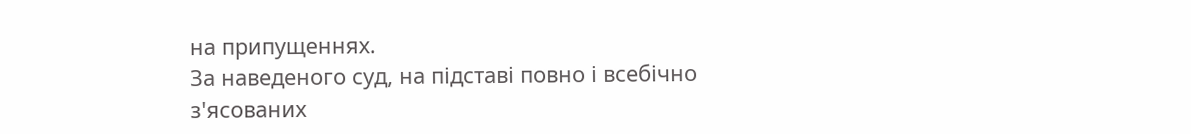на припущеннях.
За наведеного суд, на підставі повно і всебічно з'ясованих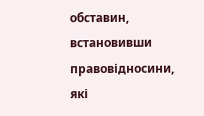обставин, встановивши правовідносини, які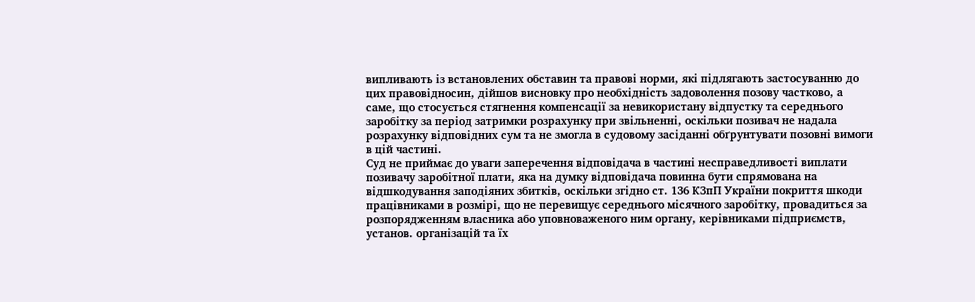випливають із встановлених обставин та правові норми, які підлягають застосуванню до цих правовідносин, дійшов висновку про необхідність задоволення позову частково, а саме, що стосується стягнення компенсації за невикористану відпустку та середнього заробітку за період затримки розрахунку при звільненні, оскільки позивач не надала розрахунку відповідних сум та не змогла в судовому засіданні обґрунтувати позовні вимоги в цій частині.
Суд не приймає до уваги заперечення відповідача в частині несправедливості виплати позивачу заробітної плати, яка на думку відповідача повинна бути спрямована на відшкодування заподіяних збитків, оскільки згідно ст. 136 КЗпП України покриття шкоди працівниками в розмірі, що не перевищує середнього місячного заробітку, провадиться за розпорядженням власника або уповноваженого ним органу, керівниками підприємств, установ. організацій та їх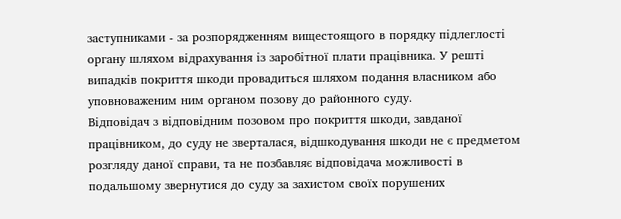заступниками - за розпорядженням вищестоящого в порядку підлеглості органу шляхом відрахування із заробітної плати працівника. У решті випадків покриття шкоди провадиться шляхом подання власником або уповноваженим ним органом позову до районного суду.
Відповідач з відповідним позовом про покриття шкоди, завданої працівником, до суду не зверталася, відшкодування шкоди не є предметом розгляду даної справи, та не позбавляє відповідача можливості в подальшому звернутися до суду за захистом своїх порушених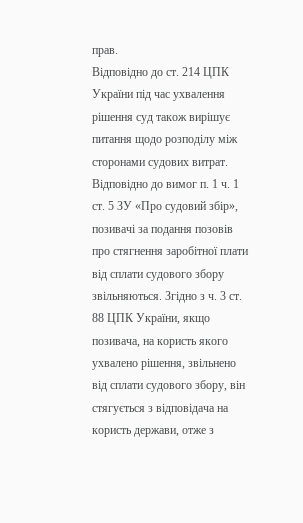прав.
Відповідно до ст. 214 ЦПК України під час ухвалення рішення суд також вирішує питання щодо розподілу між сторонами судових витрат.
Відповідно до вимог п. 1 ч. 1 ст. 5 ЗУ «Про судовий збір», позивачі за подання позовів про стягнення заробітної плати від сплати судового збору звільняються. Згідно з ч. 3 ст. 88 ЦПК України, якщо позивача, на користь якого ухвалено рішення, звільнено від сплати судового збору, він стягується з відповідача на користь держави, отже з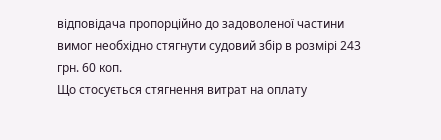відповідача пропорційно до задоволеної частини вимог необхідно стягнути судовий збір в розмірі 243 грн. 60 коп.
Що стосується стягнення витрат на оплату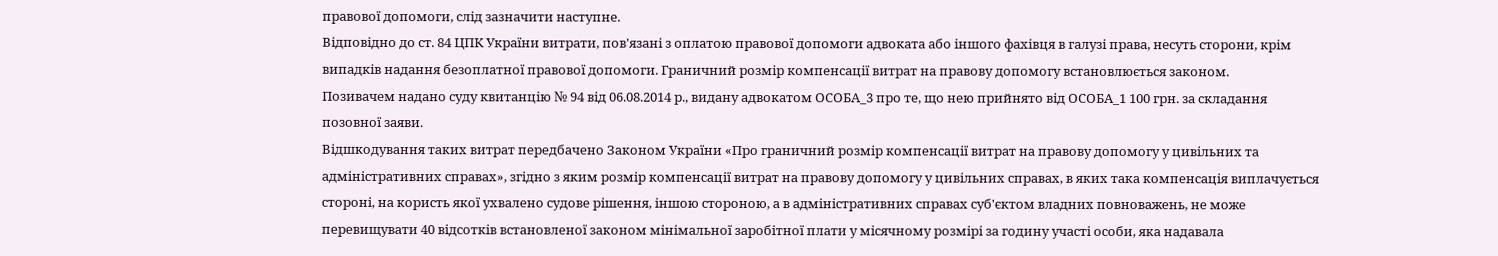правової допомоги, слід зазначити наступне.
Відповідно до ст. 84 ЦПК України витрати, пов'язані з оплатою правової допомоги адвоката або іншого фахівця в галузі права, несуть сторони, крім випадків надання безоплатної правової допомоги. Граничний розмір компенсації витрат на правову допомогу встановлюється законом.
Позивачем надано суду квитанцію № 94 від 06.08.2014 р., видану адвокатом ОСОБА_3 про те, що нею прийнято від ОСОБА_1 100 грн. за складання позовної заяви.
Відшкодування таких витрат передбачено Законом України «Про граничний розмір компенсації витрат на правову допомогу у цивільних та адміністративних справах», згідно з яким розмір компенсації витрат на правову допомогу у цивільних справах, в яких така компенсація виплачується стороні, на користь якої ухвалено судове рішення, іншою стороною, а в адміністративних справах суб'єктом владних повноважень, не може перевищувати 40 відсотків встановленої законом мінімальної заробітної плати у місячному розмірі за годину участі особи, яка надавала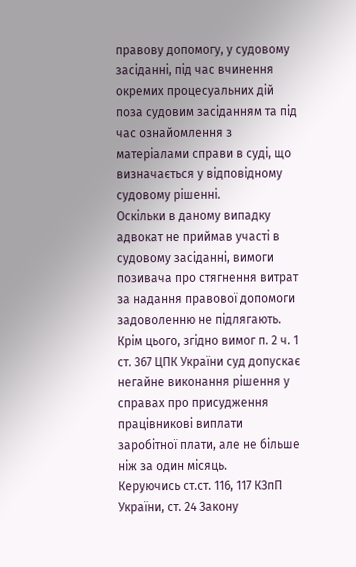правову допомогу, у судовому засіданні, під час вчинення окремих процесуальних дій поза судовим засіданням та під час ознайомлення з матеріалами справи в суді, що визначається у відповідному судовому рішенні.
Оскільки в даному випадку адвокат не приймав участі в судовому засіданні, вимоги позивача про стягнення витрат за надання правової допомоги задоволенню не підлягають.
Крім цього, згідно вимог п. 2 ч. 1 ст. 367 ЦПК України суд допускає негайне виконання рішення у справах про присудження працівникові виплати заробітної плати, але не більше ніж за один місяць.
Керуючись ст.ст. 116, 117 КЗпП України, ст. 24 Закону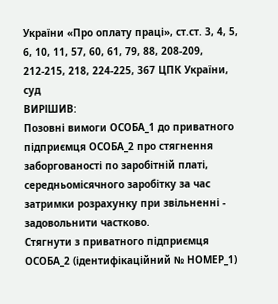України «Про оплату праці», ст.ст. 3, 4, 5, 6, 10, 11, 57, 60, 61, 79, 88, 208-209, 212-215, 218, 224-225, 367 ЦПК України, суд
ВИРІШИВ:
Позовні вимоги ОСОБА_1 до приватного підприємця ОСОБА_2 про стягнення заборгованості по заробітній платі, середньомісячного заробітку за час затримки розрахунку при звільненні - задовольнити частково.
Стягнути з приватного підприємця ОСОБА_2 (ідентифікаційний № НОМЕР_1)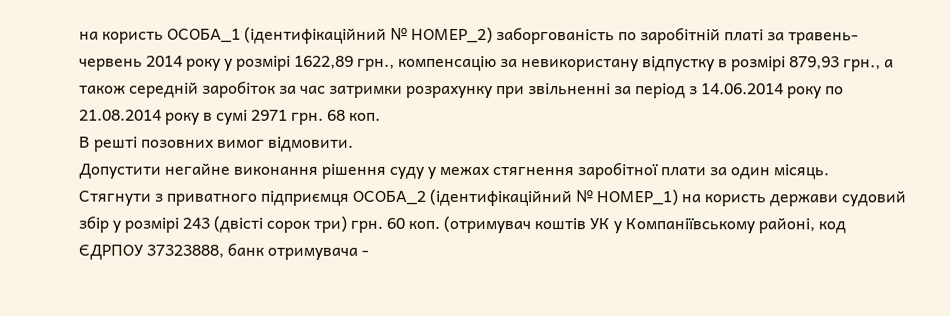на користь ОСОБА_1 (ідентифікаційний № НОМЕР_2) заборгованість по заробітній платі за травень-червень 2014 року у розмірі 1622,89 грн., компенсацію за невикористану відпустку в розмірі 879,93 грн., а також середній заробіток за час затримки розрахунку при звільненні за період з 14.06.2014 року по 21.08.2014 року в сумі 2971 грн. 68 коп.
В решті позовних вимог відмовити.
Допустити негайне виконання рішення суду у межах стягнення заробітної плати за один місяць.
Стягнути з приватного підприємця ОСОБА_2 (ідентифікаційний № НОМЕР_1) на користь держави судовий збір у розмірі 243 (двісті сорок три) грн. 60 коп. (отримувач коштів УК у Компаніївському районі, код ЄДРПОУ 37323888, банк отримувача -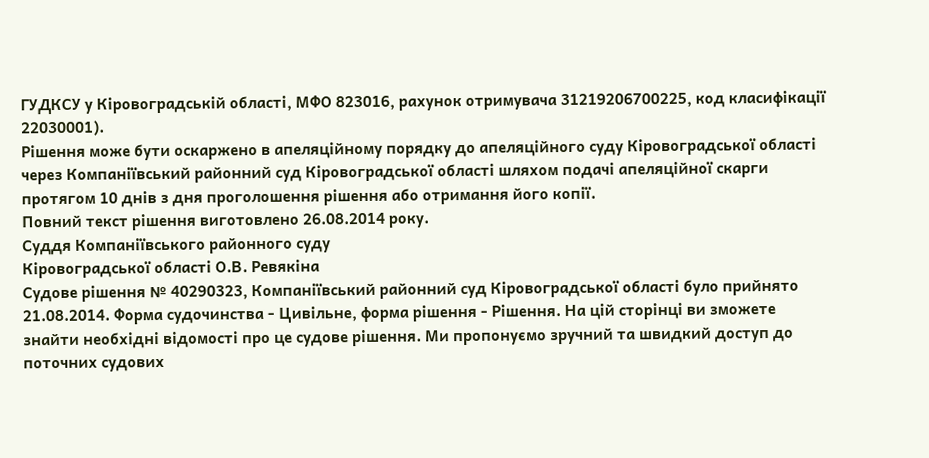ГУДКСУ у Кіровоградській області, МФО 823016, рахунок отримувача 31219206700225, код класифікації 22030001).
Рішення може бути оскаржено в апеляційному порядку до апеляційного суду Кіровоградської області через Компаніївський районний суд Кіровоградської області шляхом подачі апеляційної скарги протягом 10 днів з дня проголошення рішення або отримання його копії.
Повний текст рішення виготовлено 26.08.2014 року.
Суддя Компаніївського районного суду
Кіровоградської області О.В. Ревякіна
Судове рішення № 40290323, Компаніївський районний суд Кіровоградської області було прийнято 21.08.2014. Форма судочинства - Цивільне, форма рішення - Рішення. На цій сторінці ви зможете знайти необхідні відомості про це судове рішення. Ми пропонуємо зручний та швидкий доступ до поточних судових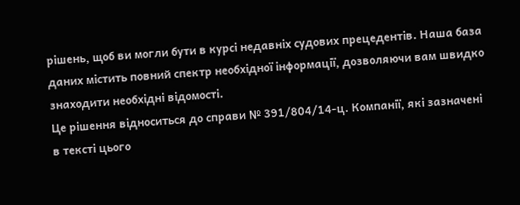рішень, щоб ви могли бути в курсі недавніх судових прецедентів. Наша база даних містить повний спектр необхідної інформації, дозволяючи вам швидко знаходити необхідні відомості.
Це рішення відноситься до справи № 391/804/14-ц. Компанії, які зазначені в тексті цього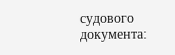судового документа: